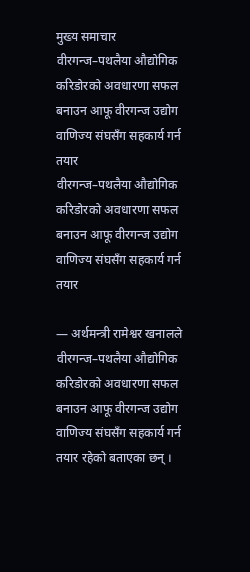मुख्य समाचार
वीरगन्ज–पथलैया औद्योगिक करिडोरको अवधारणा सफल बनाउन आफू वीरगन्ज उद्योग वाणिज्य संघसँग सहकार्य गर्न तयार
वीरगन्ज–पथलैया औद्योगिक करिडोरको अवधारणा सफल बनाउन आफू वीरगन्ज उद्योग वाणिज्य संघसँग सहकार्य गर्न तयार

— अर्थमन्त्री रामेश्वर खनालले वीरगन्ज–पथलैया औद्योगिक करिडोरको अवधारणा सफल बनाउन आफू वीरगन्ज उद्योग वाणिज्य संघसँग सहकार्य गर्न तयार रहेको बताएका छन् ।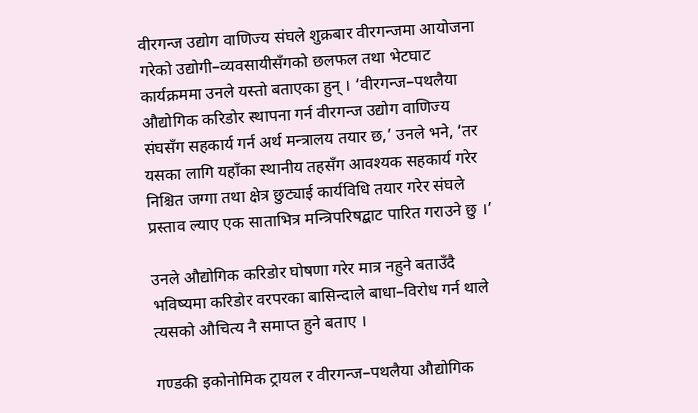वीरगन्ज उद्योग वाणिज्य संघले शुक्रबार वीरगन्जमा आयोजना गरेको उद्योगी–व्यवसायीसँगको छलफल तथा भेटघाट कार्यक्रममा उनले यस्तो बताएका हुन् । ‘वीरगन्ज–पथलैया औद्योगिक करिडोर स्थापना गर्न वीरगन्ज उद्योग वाणिज्य संघसँग सहकार्य गर्न अर्थ मन्त्रालय तयार छ,’ उनले भने, ‘तर यसका लागि यहाँका स्थानीय तहसँग आवश्यक सहकार्य गरेर निश्चित जग्गा तथा क्षेत्र छुट्याई कार्यविधि तयार गरेर संघले प्रस्ताव ल्याए एक साताभित्र मन्त्रिपरिषद्बाट पारित गराउने छु ।’

उनले औद्योगिक करिडोर घोषणा गरेर मात्र नहुने बताउँदै भविष्यमा करिडोर वरपरका बासिन्दाले बाधा–विरोध गर्न थाले त्यसको औचित्य नै समाप्त हुने बताए ।

गण्डकी इकोनोमिक ट्रायल र वीरगन्ज–पथलैया औद्योगिक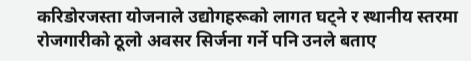करिडोरजस्ता योजनाले उद्योगहरूको लागत घट्ने र स्थानीय स्तरमा रोजगारीको ठूलो अवसर सिर्जना गर्ने पनि उनले बताए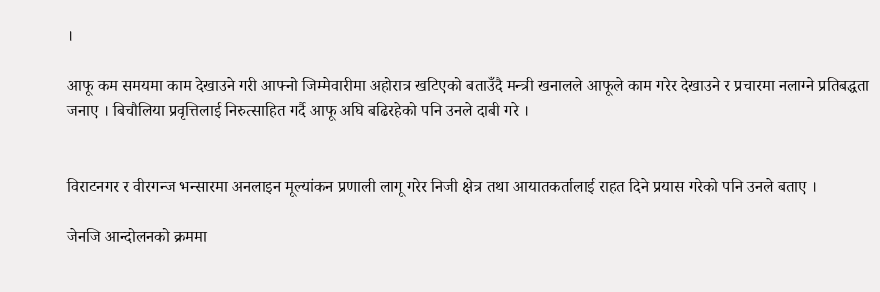।

आफू कम समयमा काम देखाउने गरी आफ्नो जिम्मेवारीमा अहोरात्र खटिएको बताउँदै मन्त्री खनालले आफूले काम गरेर देखाउने र प्रचारमा नलाग्ने प्रतिबद्धता जनाए । बिचौलिया प्रवृत्तिलाई निरुत्साहित गर्दै आफू अघि बढिरहेको पनि उनले दाबी गरे ।


विराटनगर र वीरगन्ज भन्सारमा अनलाइन मूल्यांकन प्रणाली लागू गरेर निजी क्षेत्र तथा आयातकर्तालाई राहत दिने प्रयास गरेको पनि उनले बताए ।

जेनजि आन्दोलनको क्रममा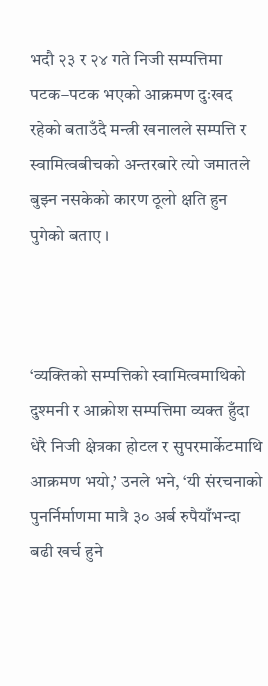भदौ २३ र २४ गते निजी सम्पत्तिमा पटक–पटक भएको आक्रमण दुःखद रहेको बताउँदै मन्त्री खनालले सम्पत्ति र स्वामित्वबीचको अन्तरबारे त्यो जमातले बुझ्न नसकेको कारण ठूलो क्षति हुन पुगेको बताए ।



‘व्यक्तिको सम्पत्तिको स्वामित्वमाथिको दुश्मनी र आक्रोश सम्पत्तिमा व्यक्त हुँदा धेरै निजी क्षेत्रका होटल र सुपरमार्केटमाथि आक्रमण भयो,’ उनले भने, ‘यी संरचनाको पुनर्निर्माणमा मात्रै ३० अर्ब रुपैयाँभन्दा बढी खर्च हुने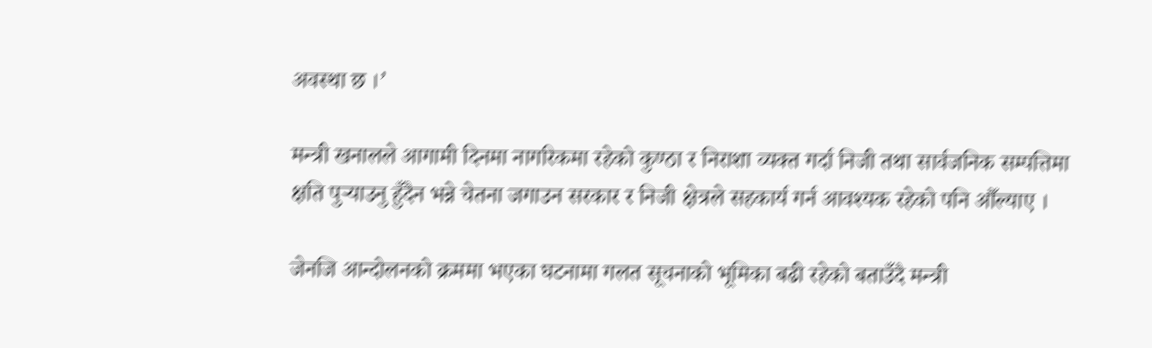अवस्था छ ।’

मन्त्री खनालले आगामी दिनमा नागरिकमा रहेको कुण्ठा र निराशा व्यक्त गर्दा निजी तथा सार्वजनिक सम्पत्तिमा क्षति पुर्‍याउनु हुँदैन भन्ने चेतना जगाउन सरकार र निजी क्षेत्रले सहकार्य गर्न आवश्यक रहेको पनि औँल्याए ।

जेनजि आन्दोलनको क्रममा भएका घटनामा गलत सूचनाको भूमिका बढी रहेको बताउँदै मन्त्री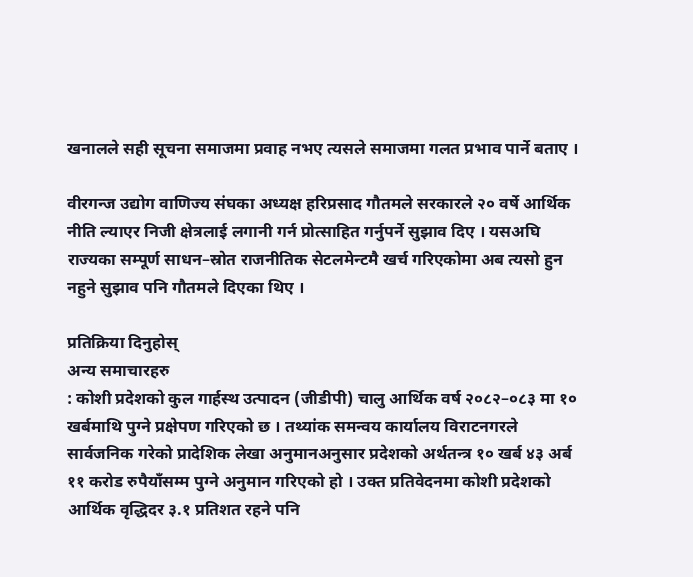खनालले सही सूचना समाजमा प्रवाह नभए त्यसले समाजमा गलत प्रभाव पार्ने बताए ।

वीरगन्ज उद्योग वाणिज्य संघका अध्यक्ष हरिप्रसाद गौतमले सरकारले २० वर्षे आर्थिक नीति ल्याएर निजी क्षेत्रलाई लगानी गर्न प्रोत्साहित गर्नुपर्ने सुझाव दिए । यसअघि राज्यका सम्पूर्ण साधन–स्रोत राजनीतिक सेटलमेन्टमै खर्च गरिएकोमा अब त्यसो हुन नहुने सुझाव पनि गौतमले दिएका थिए ।

प्रतिक्रिया दिनुहोस्
अन्य समाचारहरु
: कोशी प्रदेशको कुल गार्हस्थ उत्पादन (जीडीपी) चालु आर्थिक वर्ष २०८२–०८३ मा १० खर्बमाथि पुग्ने प्रक्षेपण गरिएको छ । तथ्यांक समन्वय कार्यालय विराटनगरले सार्वजनिक गरेको प्रादेशिक लेखा अनुमानअनुसार प्रदेशको अर्थतन्त्र १० खर्ब ४३ अर्ब ११ करोड रुपैयाँसम्म पुग्ने अनुमान गरिएको हो । उक्त प्रतिवेदनमा कोशी प्रदेशको आर्थिक वृद्धिदर ३.१ प्रतिशत रहने पनि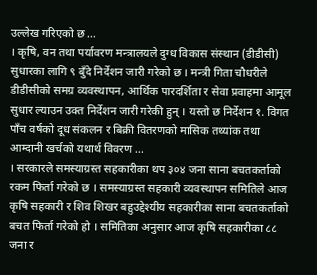उल्लेख गरिएको छ ...
। कृषि, वन तथा पर्यावरण मन्त्रालयले दुग्ध विकास संस्थान (डीडीसी) सुधारका लागि ९ बुँदे निर्देशन जारी गरेको छ । मन्त्री गिता चौधरीले डीडीसीको समग्र व्यवस्थापन, आर्थिक पारदर्शिता र सेवा प्रवाहमा आमूल सुधार ल्याउन उक्त निर्देशन जारी गरेकी हुन् । यस्तो छ निर्देशन १. विगत पाँच वर्षको दूध संकलन र बिक्री वितरणको मासिक तथ्यांक तथा आम्दानी खर्चको यथार्थ विवरण ...
। सरकारले समस्याग्रस्त सहकारीका थप ३०४ जना साना बचतकर्ताको रकम फिर्ता गरेको छ । समस्याग्रस्त सहकारी व्यवस्थापन समितिले आज कृषि सहकारी र शिव शिखर बहुउद्देश्यीय सहकारीका साना बचतकर्ताको बचत फिर्ता गरेको हो । समितिका अनुसार आज कृषि सहकारीका ८८ जना र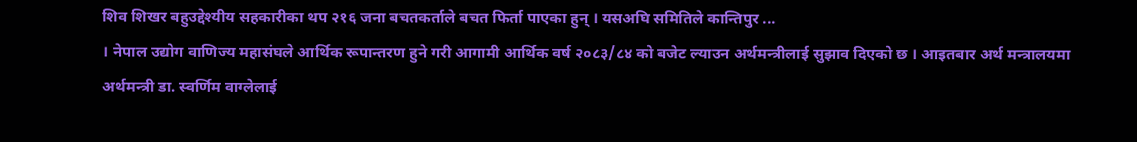शिव शिखर बहुउद्देश्यीय सहकारीका थप २१६ जना बचतकर्ताले बचत फिर्ता पाएका हुन् । यसअघि समितिले कान्तिपुर ...
। नेपाल उद्योग वाणिज्य महासंघले आर्थिक रूपान्तरण हुने गरी आगामी आर्थिक वर्ष २०८३/८४ को बजेट ल्याउन अर्थमन्त्रीलाई सुझाव दिएको छ । आइतबार अर्थ मन्त्रालयमा अर्थमन्त्री डा. स्वर्णिम वाग्लेलाई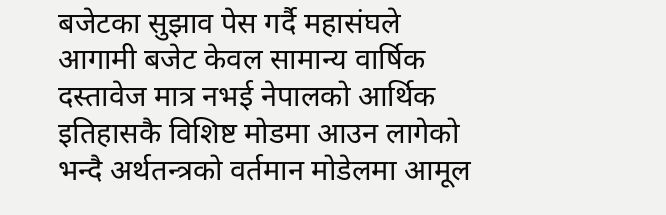बजेटका सुझाव पेस गर्दै महासंघले आगामी बजेट केवल सामान्य वार्षिक दस्तावेज मात्र नभई नेपालको आर्थिक इतिहासकै विशिष्ट मोडमा आउन लागेको भन्दै अर्थतन्त्रको वर्तमान मोडेलमा आमूल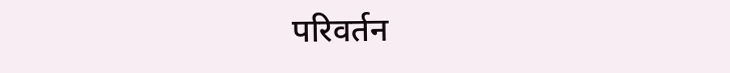परिवर्तन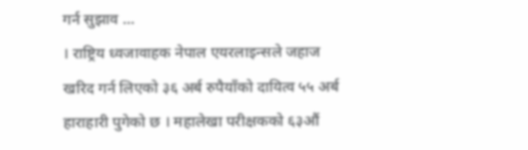गर्न सुझाव ...
। राष्ट्रिय ध्वजावाहक नेपाल एयरलाइन्सले जहाज खरिद गर्न लिएको ३६ अर्ब रुपैयाँको दायित्व ५५ अर्ब हाराहारी पुगेको छ । महालेखा परीक्षकको ६३औं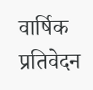वार्षिक प्रतिवेदन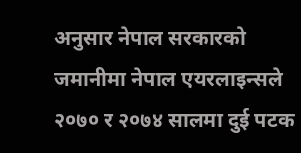अनुसार नेपाल सरकारको जमानीमा नेपाल एयरलाइन्सले २०७० र २०७४ सालमा दुई पटक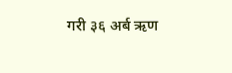गरी ३६ अर्ब ऋण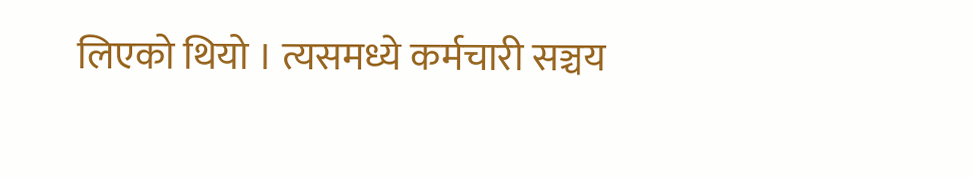लिएको थियो । त्यसमध्ये कर्मचारी सञ्चय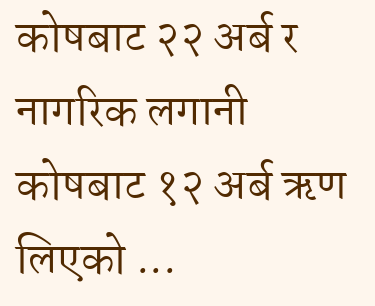कोषबाट २२ अर्ब र नागरिक लगानी कोषबाट १२ अर्ब ऋण लिएको ...